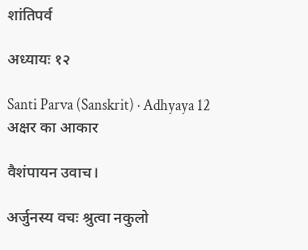शांतिपर्व

अध्यायः १२

Santi Parva (Sanskrit) · Adhyaya 12
अक्षर का आकार

वैशंपायन उवाच।

अर्जुनस्य वचः श्रुत्वा नकुलो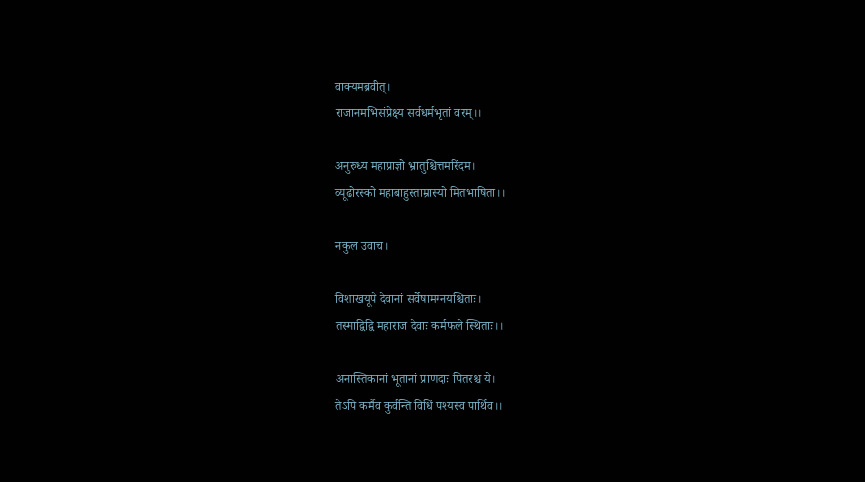वाक्यमब्रवीत्।
राजानमभिसंप्रेक्ष्य सर्वधर्मभृतां वरम्।।

अनुरुध्य महाप्राज्ञो भ्रातुश्चित्तमरिंदम।
व्यूढोरस्को महाबाहुस्ताम्रास्यो मितभाषिता।।

नकुल उवाच।

विशाखयूपे देवानां सर्वेषामग्नयश्चिताः।
तस्माद्विद्वि महाराज देवाः कर्मफले स्थिताः।।

अनास्तिकानां भूतानां प्राणदाः पितरश्च ये।
तेऽपि कर्मैव कुर्वन्ति विधिं पश्यस्व पार्थिव।।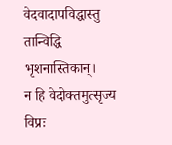वेदवादापविद्धास्तु तान्विद्धि भृशनास्तिकान्।
न हि वेदोक्तमुत्सृज्य विप्रः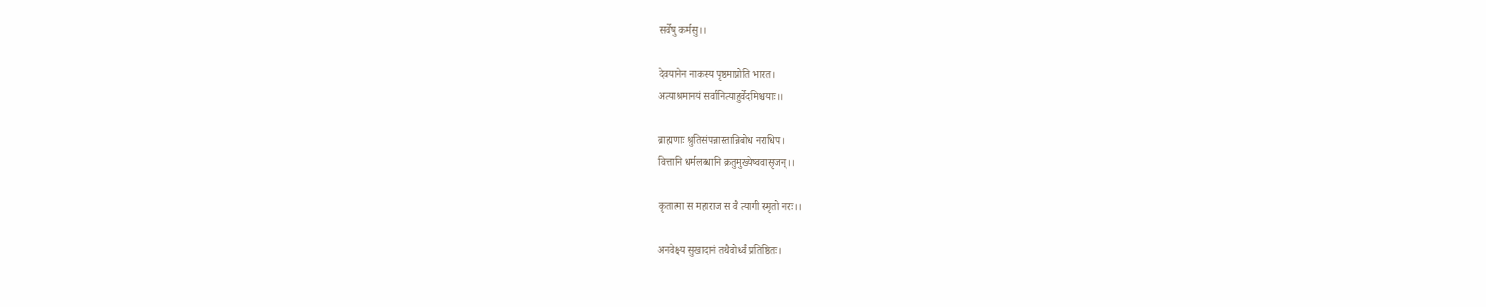सर्वेषु कर्मसु।।

देवयानेन नाकस्य पृष्ठमाप्नोति भारत।
अत्याश्रमानयं सर्वानित्याहुर्वेदमिश्चयाः।।

ब्राह्मणाः श्रुतिसंपन्नास्तान्निबोध नराधिप।
वित्तानि धर्मलब्धानि क्रतुमुख्येष्ववासृजन्।।

कृतात्मा स महाराज स वै त्यागी स्मृतो नरः।।

अनवेक्ष्य सुखादानं तथैवोर्ध्वं प्रतिष्ठितः।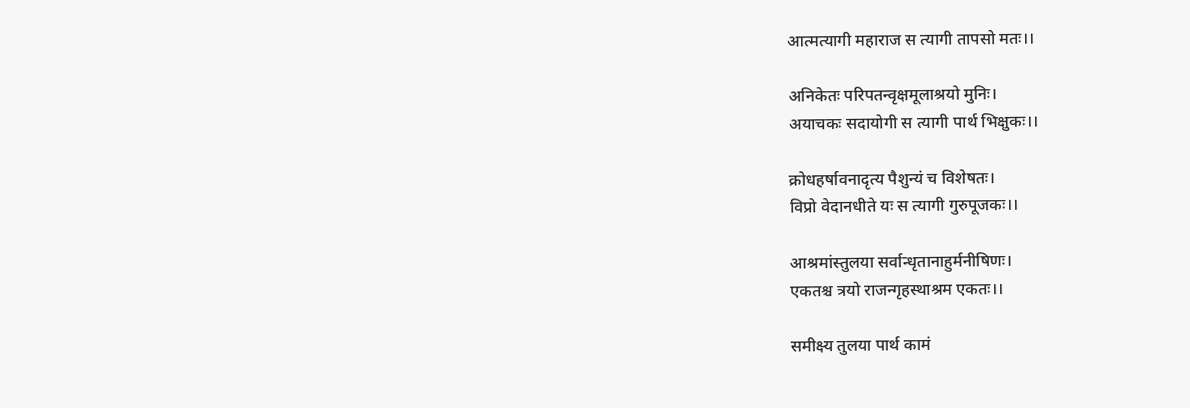आत्मत्यागी महाराज स त्यागी तापसो मतः।।

अनिकेतः परिपतन्वृक्षमूलाश्रयो मुनिः।
अयाचकः सदायोगी स त्यागी पार्थ भिक्षुकः।।

क्रोधहर्षावनादृत्य पैशुन्यं च विशेषतः।
विप्रो वेदानधीते यः स त्यागी गुरुपूजकः।।

आश्रमांस्तुलया सर्वान्धृतानाहुर्मनीषिणः।
एकतश्च त्रयो राजन्गृहस्थाश्रम एकतः।।

समीक्ष्य तुलया पार्थ कामं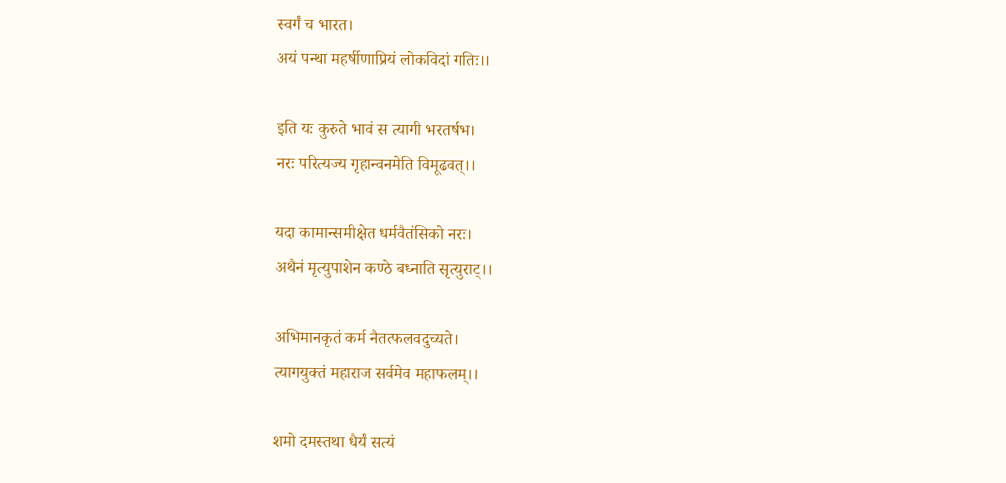स्वर्गं च भारत।
अयं पन्था महर्षीणाप्रियं लोकविदां गतिः।।

इति यः कुरुते भावं स त्यागी भरतर्षभ।
नरः परित्यज्य गृहान्वनमेति विमूढवत्।।

यदा कामान्समीक्षेत धर्मवैतंसिको नरः।
अथैनं मृत्युपाशेन कण्ठे बध्नाति सृत्युराट्।।

अभिमानकृतं कर्म नैतत्फलवदुच्यते।
त्यागयुक्तं महाराज सर्वमेव महाफलम्।।

शमो दमस्तथा धैर्यं सत्यं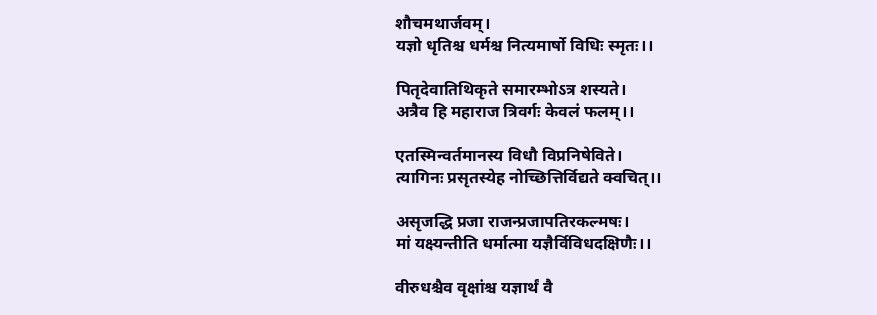शौचमथार्जवम्।
यज्ञो धृतिश्च धर्मश्च नित्यमार्षो विधिः स्मृतः।।

पितृदेवातिथिकृते समारम्भोऽत्र शस्यते।
अत्रैव हि महाराज त्रिवर्गः केवलं फलम्।।

एतस्मिन्वर्तमानस्य विधौ विप्रनिषेविते।
त्यागिनः प्रसृतस्येह नोच्छित्तिर्विद्यते क्वचित्।।

असृजद्धि प्रजा राजन्प्रजापतिरकल्मषः।
मां यक्ष्यन्तीति धर्मात्मा यज्ञैर्विविधदक्षिणैः।।

वीरुधश्चैव वृक्षांश्च यज्ञार्थं वै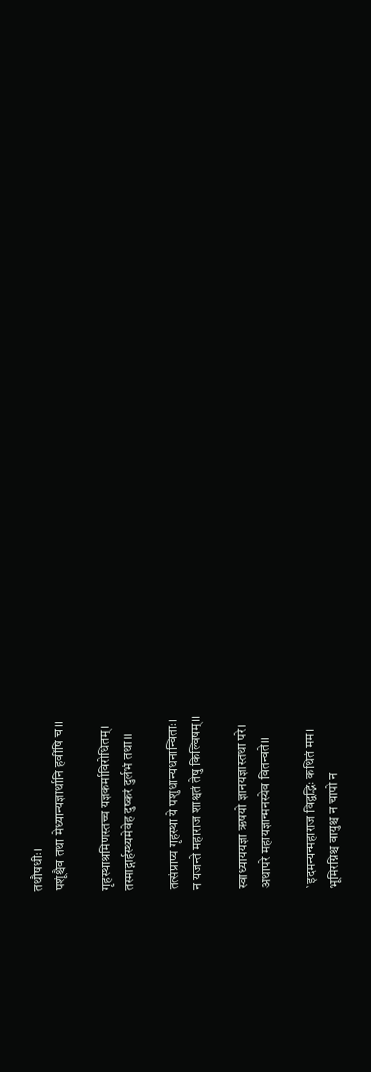तथौषधीः।
पशूंश्चैव तथा मेध्यान्यज्ञार्थानि हवींषि च।।

गृहस्थाश्रमिणस्तच्च यज्ञकर्माविरोधितम्।
तस्माद्गार्हस्थ्यमेवेह दुष्करं दुर्लभं तथा।।

तत्संप्राप्य गृहस्था ये पशुधान्यधनान्विताः।
न यजन्ते महाराज शाश्वतं तेषु किल्विषम्।।

स्वाध्याययज्ञा ऋषयो ज्ञानयज्ञास्तथा परे।
अथापरे महायज्ञान्मनस्येव वितन्वते।।

`इदमन्यन्महाराज विद्वद्भिः कथितं मम।
भूमिरग्निश्च वायुश्च न चापो न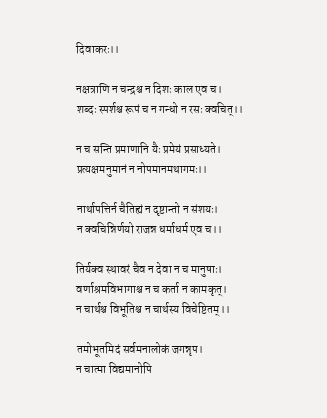दिवाकरः।।

नक्षत्राणि न चन्द्रश्च न दिशः काल एव च।
शब्दः स्पर्शश्च रूपं च न गन्धो न रसः क्वचित्।।

न च सन्ति प्रमाणानि यैः प्रमेयं प्रसाध्यते।
प्रत्यक्षमनुमानं न नोपमानमथागमः।।

नार्थापत्तिर्न चैतिह्यं न दृष्टान्तो न संशयः।
न क्वचिन्निर्णयो राजन्न धर्माधर्म एव च।।

तिर्यक्व स्थावरं चैव न देवा न च मानुषाः।
वर्णाश्रमविभागाश्च न च कर्ता न कामकृत्।
न चार्थश्च विभूतिश्च न चार्थस्य विचेष्टितम्।।

तमोभूतमिदं सर्वमनालोकं जगन्नृप।
न चात्मा विद्यमानोपि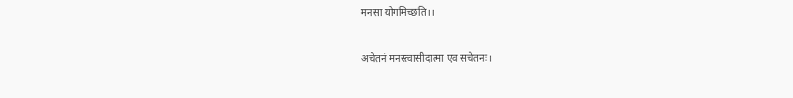मनसा योगमिच्छति।।

अचेतनं मनस्त्वासीदात्मा एव सचेतनः।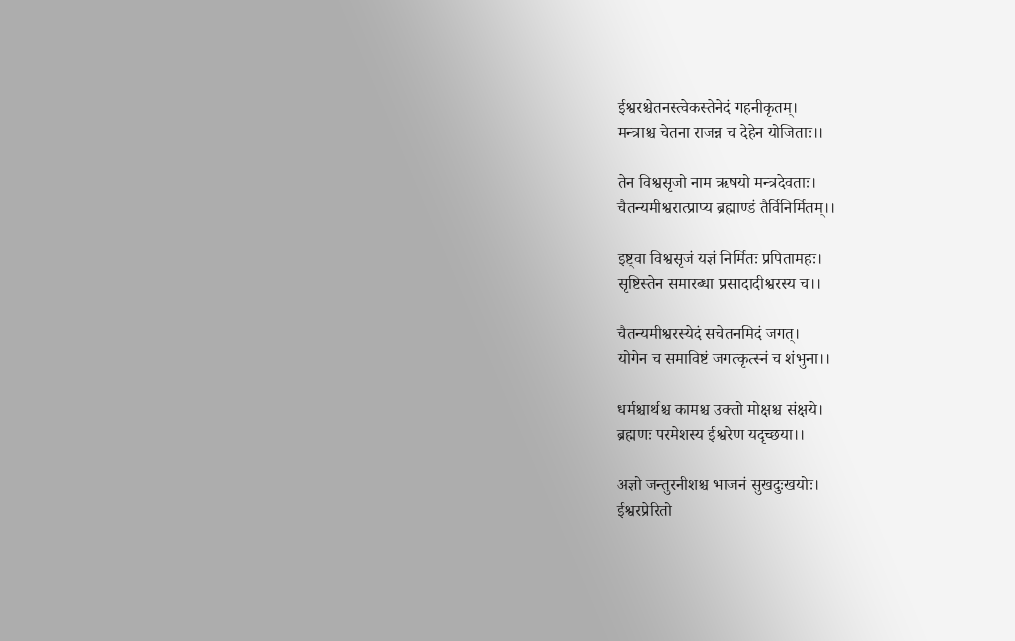ईश्वरश्चेतनस्त्वेकस्तेनेदं गहनीकृतम्।
मन्त्राश्च चेतना राजन्न च देहेन योजिताः।।

तेन विश्वसृजो नाम ऋषयो मन्त्रदेवताः।
चैतन्यमीश्वरात्प्राप्य ब्रह्माण्डं तैर्विनिर्मितम्।।

इष्ट्वा विश्वसृजं यज्ञं निर्मितः प्रपितामहः।
सृष्टिस्तेन समारब्धा प्रसादादीश्वरस्य च।।

चैतन्यमीश्वरस्येदं सचेतनमिदं जगत्।
योगेन च समाविष्टं जगत्कृत्स्नं च शंभुना।।

धर्मश्चार्थश्च कामश्च उक्तो मोक्षश्च संक्षये।
ब्रह्मणः परमेशस्य ईश्वरेण यदृच्छया।।

अज्ञो जन्तुरनीशश्च भाजनं सुखदुःखयोः।
ईश्वरप्रेरितो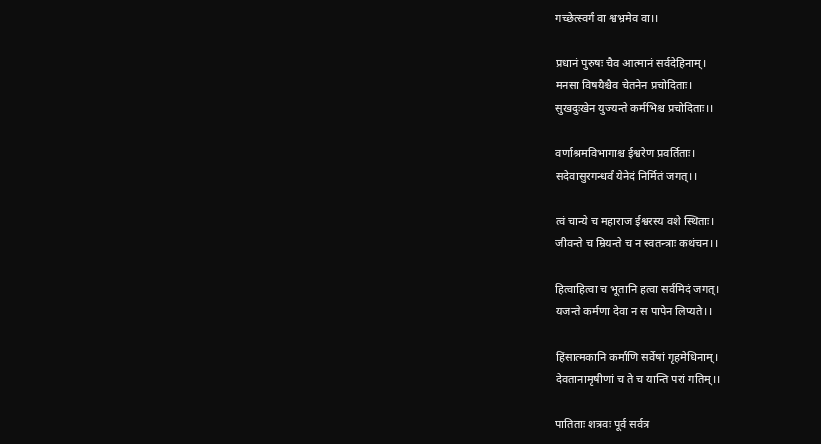गच्छेत्स्वर्गं वा श्वभ्रमेव वा।।

प्रधानं पुरुषः चैव आत्मानं सर्वदेहिनाम्।
मनसा विषयैश्चैव चेतनेन प्रचोदिताः।
सुखदुःखेन युज्यन्ते कर्मभिश्च प्रचोदिताः।।

वर्णाश्रमविभागाश्च ईश्वरेण प्रवर्तिताः।
सदेवासुरगन्धर्वं येनेदं निर्मितं जगत्।।

त्वं चान्ये च महाराज ईश्वरस्य वशे स्थिताः।
जीवन्ते च म्रियन्ते च न स्वतन्त्राः कथंचन।।

हित्वाहित्वा च भूतानि हत्वा सर्वमिदं जगत्।
यजन्ते कर्मणा देवा न स पापेन लिप्यते।।

हिंसात्मकानि कर्माणि सर्वेषां गृहमेधिनाम्।
देवतानामृषीणां च ते च यान्ति परां गतिम्।।

पातिताः शत्रवः पूर्व सर्वत्र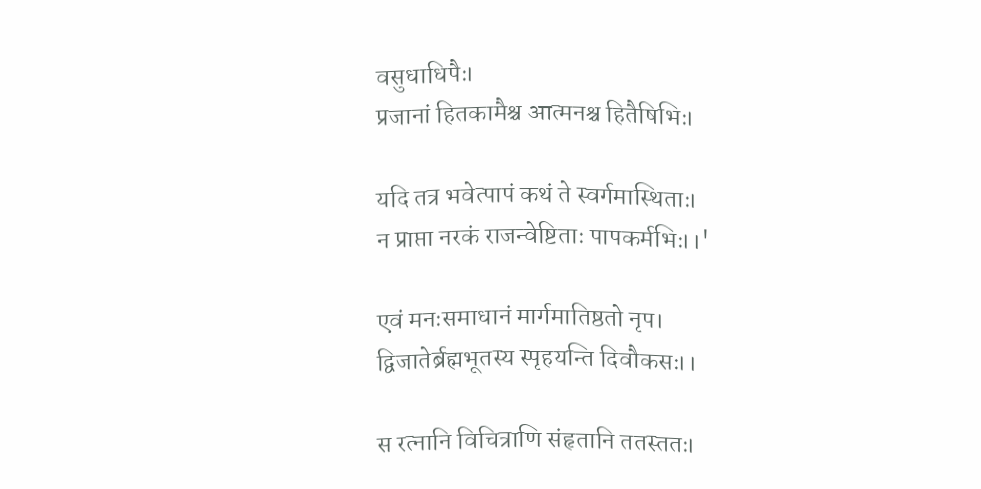वसुधाधिपैः।
प्रजानां हितकामैश्च आत्मनश्च हितैषिभिः।

यदि तत्र भवेत्पापं कथं ते स्वर्गमास्थिताः।
न प्राप्ता नरकं राजन्वेष्टिताः पापकर्मभिः।।'

एवं मनःसमाधानं मार्गमातिष्ठतो नृप।
द्विजातेर्ब्रह्मभूतस्य स्पृहयन्ति दिवौकसः।।

स रत्नानि विचित्राणि संहृतानि ततस्ततः।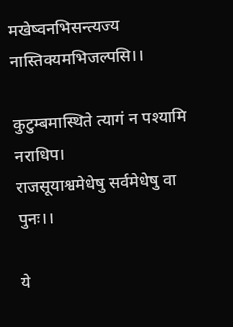मखेष्वनभिसन्त्यज्य नास्तिक्यमभिजल्पसि।।

कुटुम्बमास्थिते त्यागं न पश्यामि नराधिप।
राजसूयाश्वमेधेषु सर्वमेधेषु वा पुनः।।

ये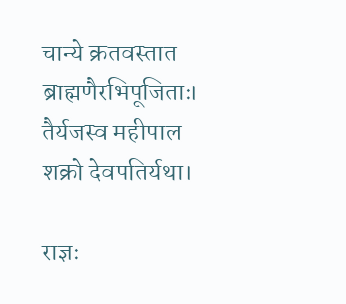चान्ये क्रतवस्तात ब्राह्मणैरभिपूजिताः।
तैर्यजस्व महीपाल शक्रो देवपतिर्यथा।

राज्ञः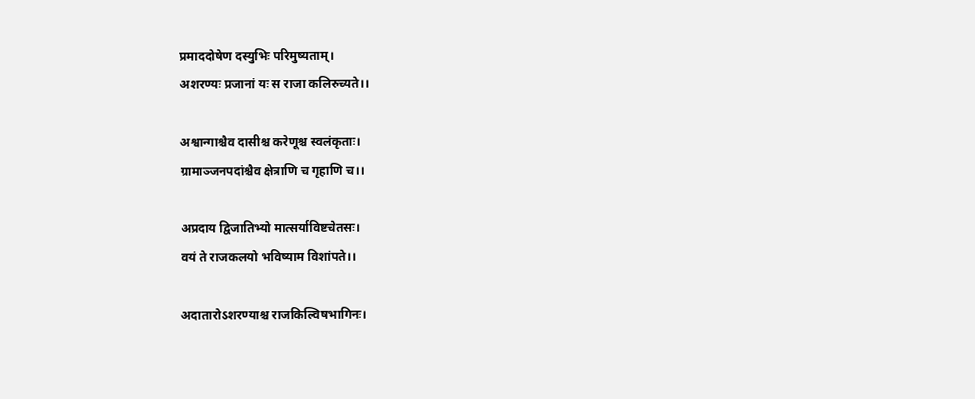प्रमाददोषेण दस्युभिः परिमुष्यताम्।
अशरण्यः प्रजानां यः स राजा कलिरुच्यते।।

अश्वान्गाश्चैव दासीश्च करेणूश्च स्वलंकृताः।
ग्रामाञ्जनपदांश्चैव क्षेत्राणि च गृहाणि च।।

अप्रदाय द्विजातिभ्यो मात्सर्याविष्टचेतसः।
वयं ते राजकलयो भविष्याम विशांपते।।

अदातारोऽशरण्याश्च राजकिल्विषभागिनः।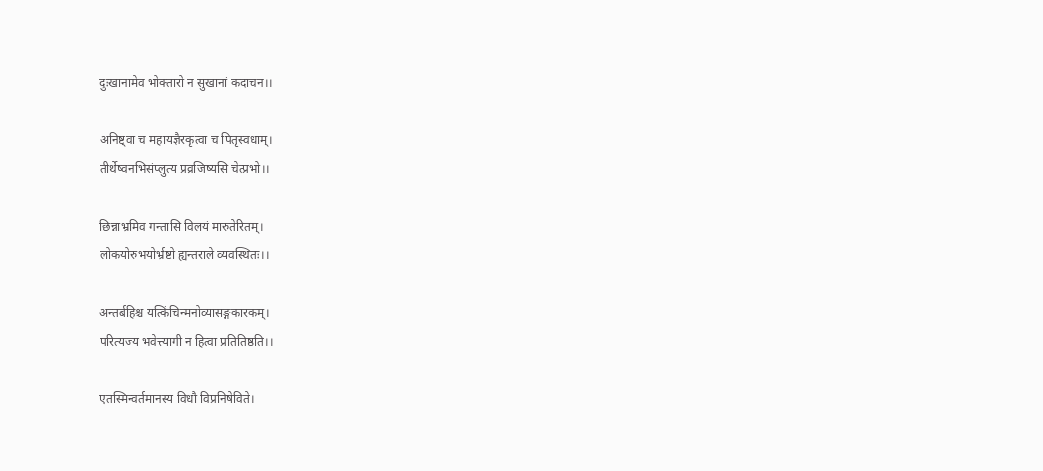दुःखानामेव भोक्तारो न सुखानां कदाचन।।

अनिष्ट्वा च महायज्ञैरकृत्वा च पितृस्वधाम्।
तीर्थेष्वनभिसंप्लुत्य प्रव्रजिष्यसि चेत्प्रभो।।

छिन्नाभ्रमिव गन्तासि विलयं मारुतेरितम्।
लोकयोरुभयोर्भ्रष्टो ह्यन्तराले व्यवस्थितः।।

अन्तर्बहिश्च यत्किंचिन्मनोव्यासङ्गकारकम्।
परित्यज्य भवेत्त्यागी न हित्वा प्रतितिष्ठति।।

एतस्मिन्वर्तमानस्य विधौ विप्रनिषेविते।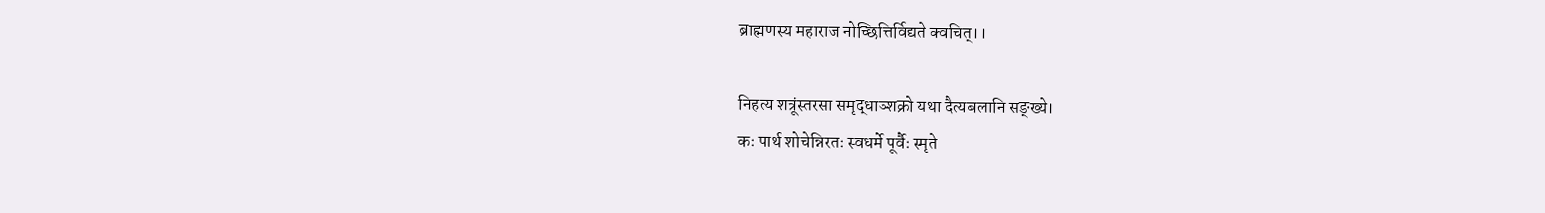ब्राह्मणस्य महाराज नोच्छित्तिर्विद्यते क्वचित्।।

निहत्य शत्रूंस्तरसा समृद्धाञ्शक्रो यथा दैत्यबलानि सङ्ख्ये।
कः पार्थ शोचेन्निरतः स्वधर्मे पूर्वैः स्मृते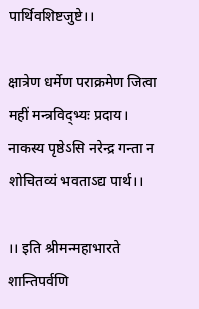पार्थिवशिष्टजुष्टे।।

क्षात्रेण धर्मेण पराक्रमेण जित्वा महीं मन्त्रविद्भ्यः प्रदाय।
नाकस्य पृष्ठेऽसि नरेन्द्र गन्ता न शोचितव्यं भवताऽद्य पार्थ।।

।। इति श्रीमन्महाभारते शान्तिपर्वणि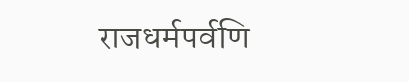राजधर्मपर्वणि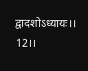द्वादशोऽध्यायः।। 12।।